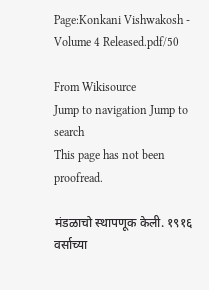Page:Konkani Vishwakosh - Volume 4 Released.pdf/50

From Wikisource
Jump to navigation Jump to search
This page has not been proofread.

मंडळाचो स्थापणूक केली. १९१६ वर्साच्या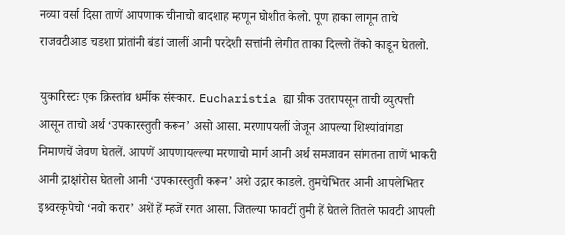नव्या वर्सा दिसा ताणें आपणाक चीनाचो बादशाह म्हणून घोशीत केलो. पूण हाका लागून ताचे राजवटीआड चडशा प्रांतांनी बंडां जालीं आनी परदेशी सत्तांनी लेगीत ताका दिल्लो तेंको काडून घेतलो.

युकारिस्टः एक क्रिस्तांव धर्मीक संस्कार. Eucharistia ह्या ग्रीक उतरापसून ताची व्युत्पत्ती आसून ताचो अर्थ ‘उपकारस्तुती करून’ असो आसा. मरणापयलीं जेजून आपल्या शिश्यांवांगडा निमाणचें जेवण घेतलें. आपणें आपणायल्ल्या मरणाचो मार्ग आनी अर्थ समजावन सांगतना ताणें भाकरी आनी द्राक्षांरोस घेतलो आनी ‘उपकारस्तुती करून’ अशे उद्गार काडले. तुमचेभितर आनी आपलेभितर इश्र्वरकृपेचो ‘नवो करार’ अशें हें म्हजें रगत आसा. जितल्या फावटीं तुमी हें घेतले तितले फावटी आपली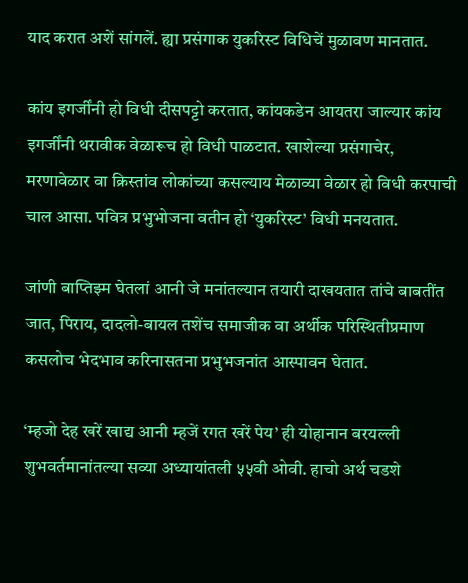याद करात अशें सांगलें. ह्या प्रसंगाक युकरिस्ट विधिचें मुळावण मानतात.

कांय इगर्जींनी हो विधी दीसपट्टो करतात, कांयकडेन आयतरा जाल्यार कांय इगर्जींनी थरावीक वेळारूच हो विधी पाळटात. खाशेल्या प्रसंगाचेर, मरणावेळार वा क्रिस्तांव लोकांच्या कसल्याय मेळाव्या वेळार हो विधी करपाची चाल आसा. पवित्र प्रभुभोजना वतीन हो ‘युकरिस्ट’ विधी मनयतात.

जांणी बाप्तिझ्म घेतलां आनी जे मनांतल्यान तयारी दाखयतात तांचे बाबतींत जात, पिराय, दादलो-बायल तशेंच समाजीक वा अर्थीक परिस्थितीप्रमाण कसलोच भेदभाव करिनासतना प्रभुभजनांत आस्पावन घेतात.

‘म्हजो देह खरें खाद्य आनी म्हजें रगत खरें पेय’ ही योहानान बरयल्ली शुभवर्तमानांतल्या सव्या अध्यायांतली ५५वी ओवी. हाचो अर्थ चडशे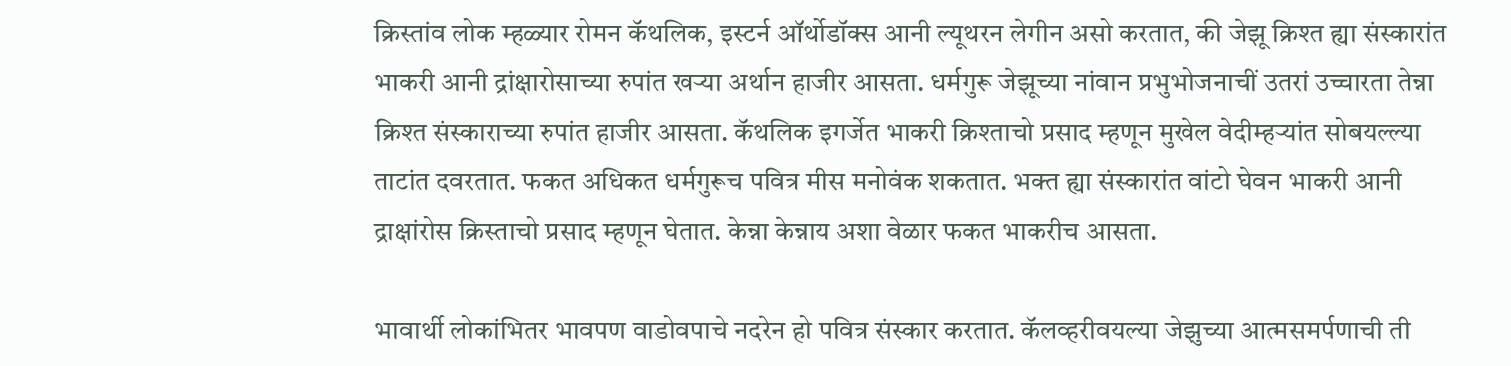क्रिस्तांव लोक म्हळ्यार रोमन कॅथलिक, इस्टर्न ऑर्थोडॉक्स आनी ल्यूथरन लेगीन असो करतात, की जेझू क्रिश्त ह्या संस्कारांत भाकरी आनी द्रांक्षारोसाच्या रुपांत खऱ्या अर्थान हाजीर आसता. धर्मगुरू जेझूच्या नांवान प्रभुभोजनाचीं उतरां उच्चारता तेन्ना क्रिश्त संस्काराच्या रुपांत हाजीर आसता. कॅथलिक इगर्जेत भाकरी क्रिश्ताचो प्रसाद म्हणून मुखेल वेदीम्हऱ्यांत सोबयल्ल्या ताटांत दवरतात. फकत अधिकत धर्मगुरूच पवित्र मीस मनोवंक शकतात. भक्त ह्या संस्कारांत वांटो घेवन भाकरी आनी द्राक्षांरोस क्रिस्ताचो प्रसाद म्हणून घेतात. केन्ना केन्नाय अशा वेळार फकत भाकरीच आसता.

भावार्थी लोकांभितर भावपण वाडोवपाचे नदरेन हो पवित्र संस्कार करतात. कॅलव्हरीवयल्या जेझुच्या आत्मसमर्पणाची ती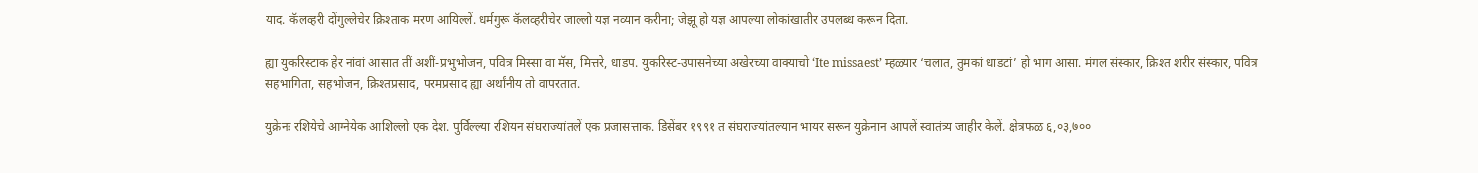याद. कॅलव्हरी दोंगुल्लेचेर क्रिश्ताक मरण आयिल्लें. धर्मगुरू कॅलव्हरीचेर जाल्लो यज्ञ नव्यान करीना; जेझू हो यज्ञ आपल्या लोकांखातीर उपलब्ध करून दिता.

ह्या युकरिस्टाक हेर नांवां आसात तीं अशीं-प्रभुभोजन, पवित्र मिस्सा वा मॅस, मित्तरे, धाडप. युकरिस्ट-उपासनेच्या अखेरच्या वाक्याचो ‘Ite missaest’ म्हळ्यार ‘चलात, तुमकां धाडटां’ हो भाग आसा. मंगल संस्कार, क्रिश्त शरीर संस्कार, पवित्र सहभागिता, सहभोजन, क्रिश्तप्रसाद, परमप्रसाद ह्या अर्थांनीय तो वापरतात.

युक्रेनः रशियेचे आग्नेयेक आशिल्लो एक देश. पुर्विल्ल्या रशियन संघराज्यांतलें एक प्रजासत्ताक. डिसेंबर १९९१ त संघराज्यांतल्यान भायर सरून युक्रेनान आपलें स्वातंत्र्य जाहीर केलें. क्षेत्रफळ ६,०३,७००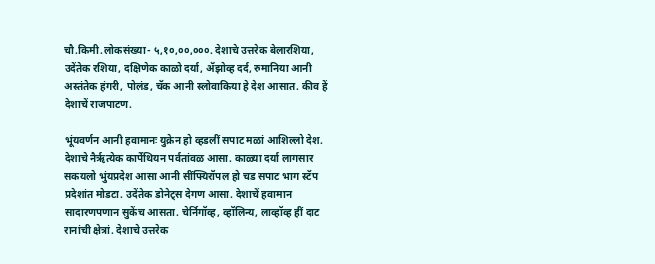चौ.किमी.लोकसंख्या- ५,१०,००,०००. देशाचे उत्तरेक बेलारशिया, उदेंतेक रशिया, दक्षिणेक काळो दर्या, ॲझोव्ह दर्द, रुमानिया आनी अस्तंतेक हंगरी, पोलंड, चॅक आनी स्लोवाकिया हे देश आसात. कीव हें देशाचें राजपाटण.

भूंयवर्णन आनी हवामानः युक्रेन हो व्हडलीं सपाट मळां आशिल्लो देश. देशाचे नैर्ऋत्येक कार्पेथियन पर्वतांवळ आसा. काळ्या दर्या लागसार सकयलो भुंयप्रदेश आसा आनी सींफ्यिरॉपल हो चड सपाट भाग स्टॅप प्रदेशांत मोडटा. उदेंतेक डोनेट्स देगण आसा. देशाचें हवामान सादारणपणान सुकेंच आसता. चेर्निगॉव्ह, व्हॉलिन्य, लाव्हॉव्ह हीं दाट रानांची क्षेत्रां. देशाचे उत्तरेक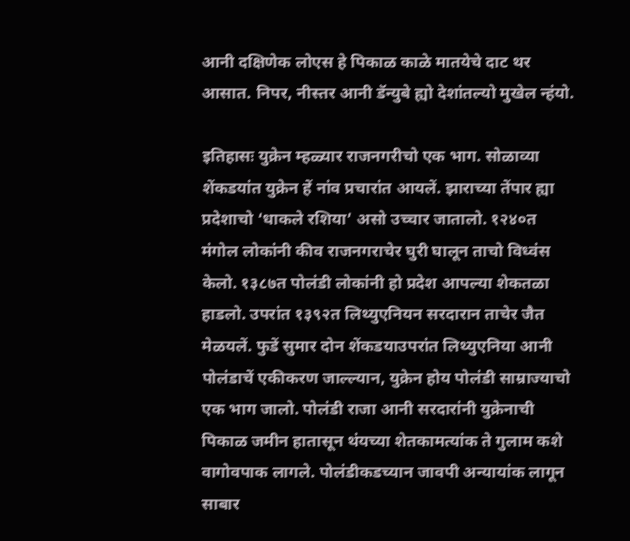आनी दक्षिणेक लोएस हे पिकाळ काळे मातयेचे दाट थर आसात. निपर, नीस्तर आनी डॅन्युबे ह्यो देशांतल्यो मुखेल न्हंयो.

इतिहासः युक्रेन म्हळ्यार राजनगरीचो एक भाग. सोळाव्या शेंकडयांत युक्रेन हें नांव प्रचारांत आयलें. झाराच्या तेंपार ह्या प्रदेशाचो ‘धाकले रशिया’ असो उच्चार जातालो. १२४०त मंगोल लोकांनी कीव राजनगराचेर घुरी घालून ताचो विध्वंस केलो. १३८७त पोलंडी लोकांनी हो प्रदेश आपल्या शेकतळा हाडलो. उपरांत १३९२त लिथ्युएनियन सरदारान ताचेर जैत मेळयलें. फुडें सुमार दोन शेंकडयाउपरांत लिथ्युएनिया आनी पोलंडाचें एकीकरण जाल्ल्यान, युक्रेन होय पोलंडी साम्राज्याचो एक भाग जालो. पोलंडी राजा आनी सरदारांनी युक्रेनाची पिकाळ जमीन हातासून थंयच्या शेतकामत्यांक ते गुलाम कशे वागोवपाक लागले. पोलंडीकडच्यान जावपी अन्यायांक लागून साबार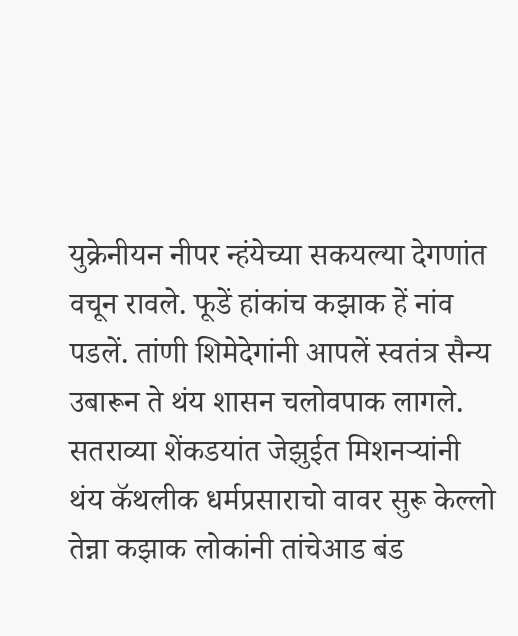युक्रेनीयन नीपर न्हंयेच्या सकयल्या देगणांत वचून रावले. फूडें हांकांच कझाक हें नांव पडलें. तांणी शिमेदेगांनी आपलें स्वतंत्र सैन्य उबारून ते थंय शासन चलोवपाक लागले. सतराव्या शेंकडयांत जेझुईत मिशनऱ्यांनी थंय कॅथलीक धर्मप्रसाराचो वावर सुरू केल्लो तेन्ना कझाक लोकांनी तांचेआड बंड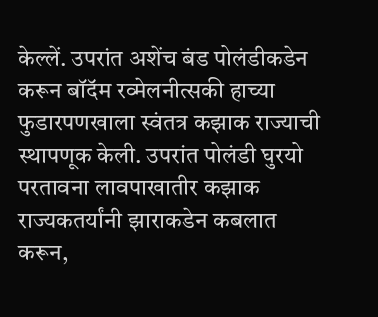केल्लें. उपरांत अशेंच बंड पोलंडीकडेन करून बॉदॅम रव्मेलनीत्सकी हाच्या फुडारपणखाला स्वंतत्र कझाक राज्याची स्थापणूक केली. उपरांत पोलंडी घुरयो परतावना लावपाखातीर कझाक राज्यकतर्यांनी झाराकडेन कबलात करून,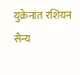युक्रेनांत रशियन सैन्य